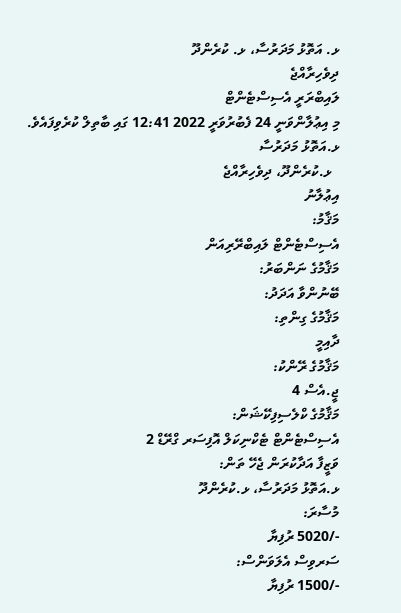ޅ. އަތޮޅު މަދަރުސާ، ޅ. ކުރެންދޫ
ދިވެހިރާއްޖެ
ލައިބްރަރީ އެސިސްޓެންޓް
މި އިޢުލާންވަނީ 24 ފެބުރުވަރީ 2022 12:41 ގައި ބާތިލް ކުރެވިފައެވެ.
ޅ.އަތޮޅު މަދަރުސާ
  ޅ.ކުރެންދޫ، ދިވެހިރާއްޖެ
އިޢުލާނު
މަޤާމު:
އެސިސްޓެންޓް ލައިބްރޭރިއަން
މަޤާމުގެ ނަންބަރު:
ބޭނުންވާ އަދަދު:
މަޤާމުގެ ގިންތި:
ދާއިމީ
މަޤާމުގެ ރޭންކު:
ޖީ.އެސް 4
މަޤާމުގެ ކްލެސިފިކޭޝަން:
އެސިސްޓެންޓް ޓެކްނިކަލް އޮފިސަރ ގްރޭޑް 2
ވަޒީފާ އަދާކުރަން ޖެހޭ ތަން:
ޅ.އަތޮޅު މަދަރުސާ، ޅ.ކުރެންދޫ
މުސާރަ:
-/5020 ރުފިޔާ
ސަރވިސް އެލަވަންސް:
-/1500 ރުފިޔާ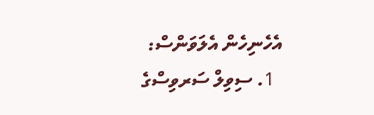އެހެނިހެން އެލަވަންސް:
  1. ސިވިލް ސަރވިސްގެ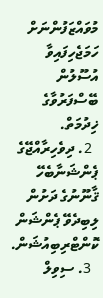މުވައްޒަފުންނަށް ހަމަޖެހިފައިވާ އުސޫލުން ބޭސްފަރުވާގެ ޚިދުމަތް.
  2. ދިވެހިރާއްޖޭގެ ޕެންޝަނާބެހޭ ޤާނޫނުގެ ދަށުން ލިބިދެވޭ ޕެންޝަން ކޮންޓްރިބިއުޝަން.
  3. ސިވިލް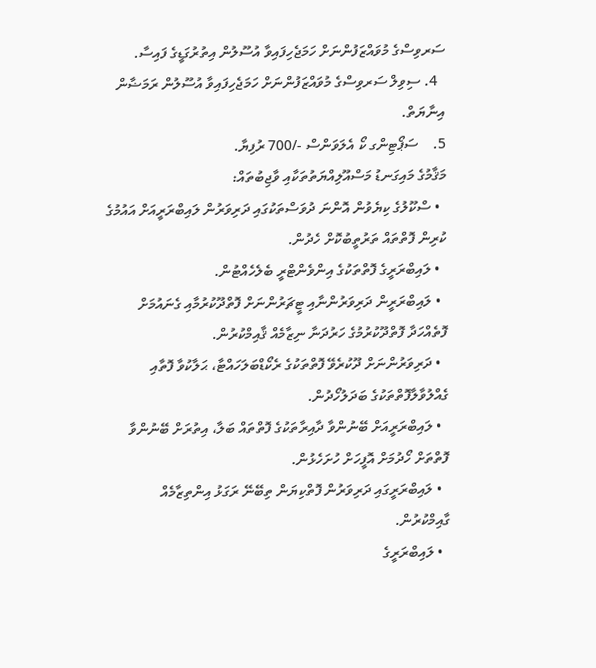ސަރވިސްގެ މުވައްޒަފުންނަށް ހަމަޖެހިފައިވާ އުސޫލުން އިތުރުގަޑީގެ ފައިސާ.
  4. ސިވިލް ސަރވިސްގެ މުވައްޒަފުންނަށް ހަމަޖެހިފައިވާ އުސޫލުން ރަމަޟާން އިނާޔަތް.
5.    ސަޕޯޓިންގ ކޯ އެލަވަންސް -/700 ރުފިޔާ.
މަޤާމުގެ މައިގަނޑު މަސްއޫލިއްޔަތުތަކާއި ވާޖިބުތައް:
  • ސްކޫލުގެ ކިޔެވުން އޮންނަ ދުވަސްތަކުގައި ދަރިވަރުން ލައިބްރަރީއަށް އައުމުގެ ކުރިން ފޮތްތައް ތަރުތީބުކޮށް ހެދުން.
  • ލައިބްރަރީގެ ފޮތްތަކުގެ އިންވެންޓްރީ ބެލެހެއްޓުން.
  • ލައިބްރަރީން ދަރިވަރުންނާއި ޓީޗަރުންނަށް ފޮތްދޫކުރުމާއި ގެނައުމަށް ފޮތެއްހަދާ ފޮތްދޫކުރުމުގެ ހަރުދަނާ ނިޒާމެއް ޤާއިމްކުރުން.
  • ދަރިވަރުންނަށް ދޫކުރެވޭ ފޮތްތަކުގެ ރެކޯޑްބަލަހައްޓާ، ޙަލާކުވާ ފޮތާއި ގެއްލުވާލާފޮތްތަކުގެ ބަދަލުހޯދުން.
  • ލައިބްރަރީއަށް ބޭނުންވާ ދާއިރާތަކުގެ ފޮތްތައް ބަލާ، އިތުރަށް ބޭނުންވާ ފޮތްތަށް ހޯދުމަށް އޮފީހަށް ހުށަހެޅުން.
  • ލައިބްރަރީގައި ދަރިވަރުން ފޮތްކިޔަން ތިބޭނޭ ރަގަޅު އިންތިޒާމެއް ގާއިމްކުރުން.
  • ލައިބްރަރީގެ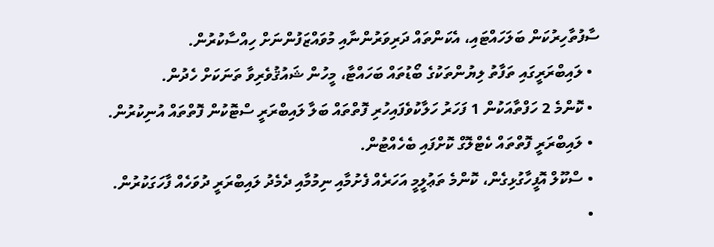ސާފުތާހިރުކަން ބަލަހައްޓައި، އެކަންތައް ދަރިވަރުންނާއި މުވައްޒަފުންނަށް ހިއްސާކުރުން.
  • ލައިބްރަރީގައި ތަފާތު ލިޔުންތަކުގެ ބޯޑުތައް ބަހައްޓާ، މީހުން ޝައުޤުވެރިވާ ތަނަކަށް ހެދުން.
  • ކޮންމެ 2 ހަފްތާއަކުން 1 ފަހަރު ހަލާކުވެފައިހުރި ފޮތްތައް ބަލާ ލައިބްރަރީ ސްޓޮކުން ފޮތްތައް އުނިކުރުން.
  • ލައިބްރަރީ ފޮތްތައް ކެޓްލޮގް ކޮށްފައި ބެހެއްޓުން.
  • ސްކޫލް އޮފީހާގުޅިގެން، ކޮންމެ ތަޢުލީމީ އަހަރެއް ފެށުމާއި ނިމުމާއި ދެމެދު ލައިބްރަރީ ދުވަހެއް ފާހަގަކުރުން.
  •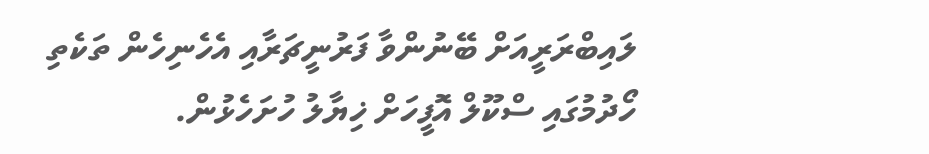ލައިބްރަރީއަށް ބޭނުންވާ ފަރުނީޗަރާއި އެހެނިހެން ތަކެތި ހޯދުމުގައި ސްކޫލް އޮފީހަށް ޚިޔާލު ހުށަހެޅުން.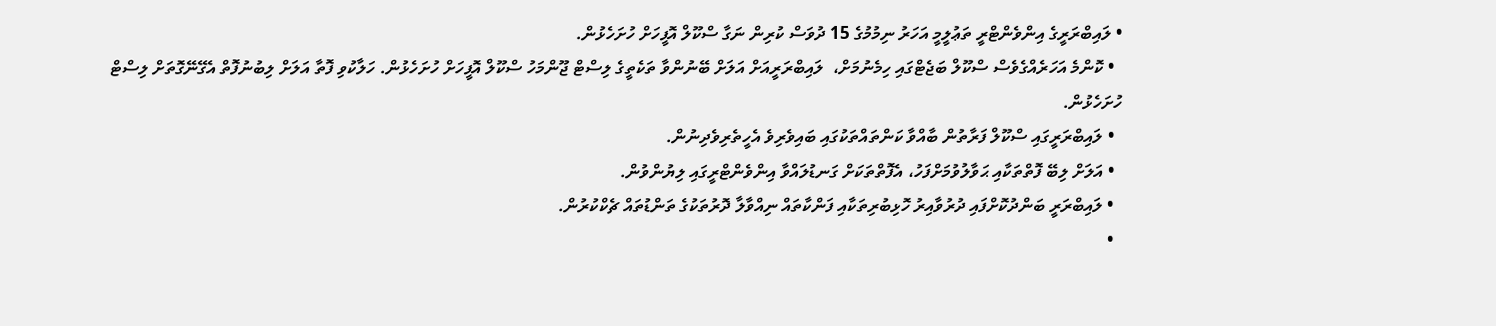• ލައިބްރަރީގެ އިންވެންޓްރީ ތަޢުލީމީ އަހަރު ނިމުމުގެ 15 ދުވަސް ކުރިން ނަގާ ސްކޫލް އޮފީހަށް ހުށަހެޅުން.
  • ކޮންމެ އަހަރެއްގެވެސް ސްކޫލް ބަޖެޓްގައި ހިމެނުމަށް،  ލައިބްރަރީއަށް އަލަށް ބޭނުންވާ ތަކެތީގެ ލިސްޓް ޖޫންމަހު ސްކޫލް އޮފީހަށް ހުށަހެޅުން. ހަލާކުވި ފޮތާ އަލަށް ލިބުނުފޮތް އެގޭނޭގޮތަށް ލިސްޓް ހުށަހެޅުން.
  • ލައިބްރަރީގައި ސްކޫލް ފަރާތުން ބާއްވާ ކަންތައްތަކުގައި ބައިވެރިވެ އެހީތެރިވެދިނުން.
  • އަލަށް ލިބޭ ފޮތްތަކާއި ޙަވާލުވުމަށްފަހު، އެފޮތްތަކަށް ގަނޑުލައްވާ އިންވެންޓްރީގައި ލިޔުންވުން.
  • ލައިބްރަރީ ބަންދުކޮށްފައި ދުރުވާއިރު ހޮޅިބުރިތަކާއި ފަންކާތައް ނިއްވާލާ ދޮރުތަކުގެ ތަންޑުތައް ޗެކްކުރުން.
  •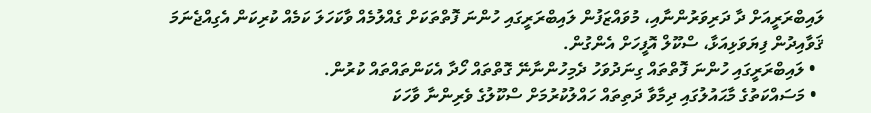ލައިބްރަރީއަށް ދާ ދަރިވަރުންނާއި، މުވައްޒަފުން ލައިބްރަރީގައި ހުންނަ ފޮތްތަކަށް ގެއްލުމެއް ވާކަހަލަ ކަމެއް ކުރިކަން އެގިއްޖެނަމަ ޤަވާއިދުން ފިޔަވަޅިއަޅާ، ސްކޫލް އޮފީހަށް އެންގުން.
  • ލައިބްރަރީގައި ހުންނަ ފޮތްތައް ގިނަދުވަހު ދެމިހުންނާނޭ ގޮތްތައް ހޯދާ އެކަންތައްތައް ކުރުން.
  • މަސައްކަތުގެ މާޙައުލުގައި ދިމާވާ ދަތިތައް ހައްލުކުރުމަށް ސްކޫލުގެ ވެރިންނާ ވާހަކަ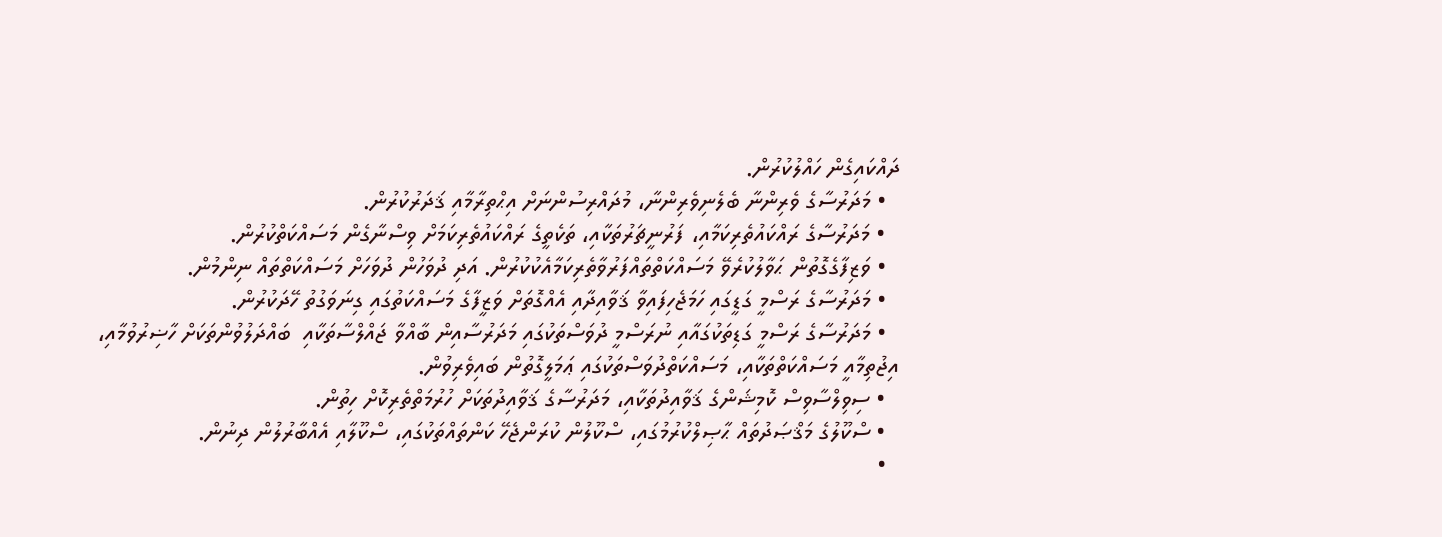ދައްކައިގެން ހައްލުކުރުން.
  • މަދަރުސާގެ ވެރިންނާ ބެލެނިވެރިންނާ، މުދައްރިސުންނަށް އިޙްތިރާމާއި ޤަދަރުކުރުން.
  • މަދަރުސާގެ ރައްކައުތެރިކަމާއި، ފަރުނީޗަރުތަކާއި، ތަކެތީގެ ރައްކައުތެރިކަމަށް ވިސްނާގެން މަސައްކަތްކުރުން.
  • ވަޒިފާގެގޮތުން ޙަވާލުކުރެވޭ މަސައްކަތްތައްފަރުވާތެރިކަމާއެކުކުރުން. އަދި ދުވަހުން ދުވަހަށް މަސައްކަތްތައް ނިންމުން.
  • މަދަރުސާގެ ރަސްމީ ގަޑީގައި ހަމަޖެހިފައިވާ ޤަވާއިދާއި އެއްގޮތަށް ވަޒީފާގެ މަސައްކަތުގައި ގިނަވަގުތު ހޭދަކުރުން.
  • މަދަރުސާގެ ރަސްމީ ގަޑިތަކުގައާއި ނުރަސްމީ ދުވަސްތަކުގައި މަދަރުސާއިން ބާއްވާ ޖައްލްސާތަކާއި  ބައްދަލުވުންތަކަށް ހާޟިރުވުމާއި، އިޖުތިމާއީ މަސައްކަތްތަކާއި، މަސައްކަތްދުވަސްތަކުގައި ޢަމަލީގޮތުން ބައިވެރިވުން.
  • ސިވިލްސާވިސް ކޮމިޝަންގެ ޤަވާއިދުތަކާއި، މަދަރުސާގެ ޤަވާއިދުތަކަށް ހުރުމަތްތެރިކޮށް ހިތުން.
  • ސްކޫލުގެ މަޤްޞަދުތައް ޙާޞިލްކުރުމުގައި، ސްކޫލުން ކުރަންޖެހޭ ކަންތައްތަކުގައި، ސްކޫލާއި އެއްބާރުލުން ދިނުން.
  •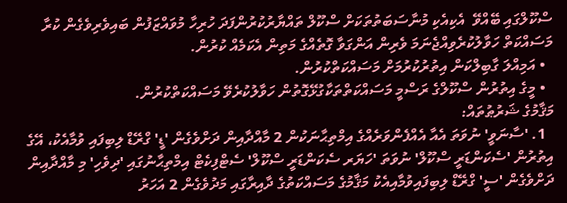ސްކޫލްގައި ބޭއްވޭ  އެކިއެކި މުނާސަބަތުތަކަށް ސްކޫލް ތައްޔާރުކުރުންފަދަ ހުރިހާ މުވައްޒަފުން ބައިވެރިވެގެން ކުރާ މަސައްކަތް ހަވާލުކުރެވިއްޖެނަމަ ވެރިން އަންގަވާ ގޮތެއްގެ މަތިން އެކަމެއް ކުރުން.
  • އަމިއްލަ ގާބިލްކަން އިތުރުކުރުމަށް މަސައްކަތްކުރުން.
  • މީގެ އިތުރުން ސްކޫލްގެ ރަސްމީ މަސައްކަތްތަކާގުޅޭގޮތުން ހަވާލުކުރެވޭ މަސައްކަތްކުރުން.
މަޤާމުގެ ޝަރުޠުތައް:
  1. 'ސާނަވީ' ނުވަތަ އެއާ އެއްފެންވަރެއްގެ އިމްތިޙާނަކުން 2 މާއްދާއިން ދަށްވެގެން 'ޑީ' ގްރޭޑް ލިބިފައި ވުމާއެކު، އޭގެ އިތުރުން 'ސެކަންޑަރީ ސްކޫލް' ނުވަތަ 'ހަޔަރ ސެކަންޑަރީ ސްކޫލް' ސެޓްފިކެޓް އިމްތިޙާނުގައި 'ދިވެހި' މި މާއްދާއިން ދަށްވެގެން 'ސީ' ގްރޭޑް ލިބިފައިވުމާއިއެކު މަޤާމުގެ މަސައްކަތުގެ ދާއިރާގައި މަދުވެގެން 2 އަހަރު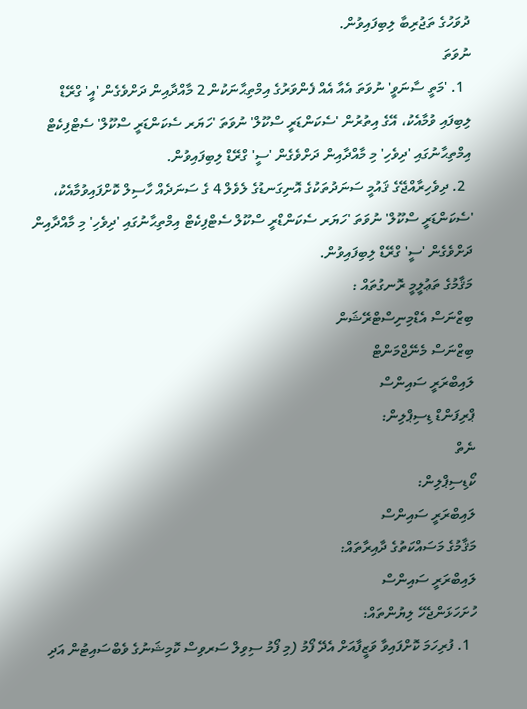ދުވަހުގެ ތަޖުރިބާ ލިބިފައިވުން.
ނުވަތަ
  1. 'މަތީ ސާނަވީ' ނުވަތަ އެއާ އެއް ފެންވަރުގެ އިމްތިޙާނަކުން 2 މާއްދާއިން ދަށްވެގެން 'އީ' ގްރޭޑް ލިބިފައި ވުމާއެކު، އޭގެ އިތުރުން 'ސެކަންޑަރީ ސްކޫލް' ނުވަތަ 'ހަޔަރ ސެކަންޑަރީ ސްކޫލް' ސެޓްފިކެޓް އިމްތިޙާނުގައި 'ދިވެހި' މި މާއްދާއިން ދަށްވެގެން 'ސީ' ގްރޭޑް ލިބިފައިވުން.
  2. ދިވެހިރާއްޖޭގެ ޤައުމީ ސަނަދުތަކުގެ އޮނިގަނޑުގެ ލެވެލް 4 ގެ ސަނަދެއް ހާސިލް ކޮށްފައިވުމާއެކު، 'ސެކަންޑަރީ ސްކޫލް' ނުވަތަ 'ހަޔަރ ސެކަންޑްރީ ސްކޫލް ސެޓްފިކެޓް އިމްތިޙާނުގައި 'ދިވެހި' މި މާއްދާއިން ދަށްވެގެން 'ސީ' ގްރޭޑް ލިބިފައިވުން.
މަޤާމުގެ ތަޢުލީމީ ރޮނގުތައް :
ބިޒްނަސް އެޑްމިނިސްޓްރޭޝަން
ބިޒްނަސް މެނޭޖްމަންޓް
ލައިބްރަރީ ސައިންސް
ޕްރިފަންޑް ޑިސިޕްލިން:
ނެތް
ކޯޑިސިޕްލިން:
ލައިބްރަރީ ސައިންސް
މަޤާމުގެ މަސައްކަތުގެ ދާއިރާތައް:
ލައިބްރަރީ ސައިންސް
ހުށަހަޅަންޖެހޭ ލިޔުންތައް:
  1. ފުރިހަމަ ކޮށްފައިވާ ވަޒީފާއަށް އެދޭ ފޯމު (މި ފޯމު ސިވިލް ސަރވިސް ކޮމިޝަނުގެ ވެބްސައިޓުން އަދި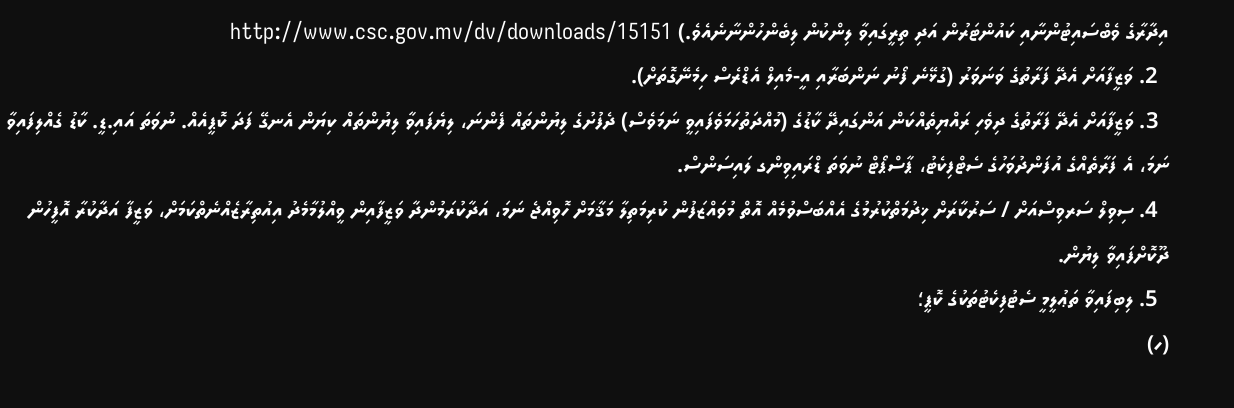އިދާރާގެ ވެބްސައިޓުންނާއި ކައުންޓަރުން އަދި ތިރީގައިވާ ލިންކުން ލިބެންހުންނާނެއެވެ.) http://www.csc.gov.mv/dv/downloads/15151
  2. ވަޒީފާއަށް އެދޭ ފަރާތުގެ ވަނަވަރު (ގުޅޭނެ ފޯނު ނަންބަރާއި އީ-މެއިލް އެޑްރެސް ހިމެނޭގޮތަށް).
  3. ވަޒީފާއަށް އެދޭ ފަރާތުގެ ދިވެހި ރައްޔިތެއްކަން އަންގައިދޭ ކާޑުގެ (މުއްދަތުހަމަވެފައިވީ ނަމަވެސް) ދެފުށުގެ ލިޔުންތައް ފެންނަ، ލިޔެފައިވާ ލިޔުންތައް ކިޔަން އެނގޭ ފަދަ ކޮޕީއެއް. ނުވަތަ އައި.ޑީ. ކާޑު ގެއްލިފައިވާ ނަމަ، އެ ފަރާތެއްގެ އުފަންދުވަހުގެ ސެޓްފިކެޓު، ޕާސްޕޯޓް ނުވަތަ ޑްރައިވިންގ ލައިސަންސް.
  4. ސިވިލް ސަރވިސްއަށް / ސަރުކާރަށް ޚިދުމަތްކުރުމުގެ އެއްބަސްވުމެއް އޮތް މުވައްޒަފުން ކުރިމަތިލާ މަޤާމަށް ހޮވިއްޖެ ނަމަ، އަދާކުރަމުންދާ ވަޒީފާއިން ވީއްލުމާމެދު އިއުތިރާޒެއްނެތްކަމަށް، ވަޒީފާ އަދާކުރާ އޮފީހުން ދޫކޮށްފައިވާ ލިޔުން.
  5. ލިބިފައިވާ ތަޢުލީމީ ސެޓުފިކެޓުތަކުގެ ކޮޕީ؛
(ހ)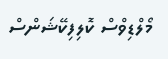މޯލްޑިވްސް ކޮލިފިކޭޝަންސް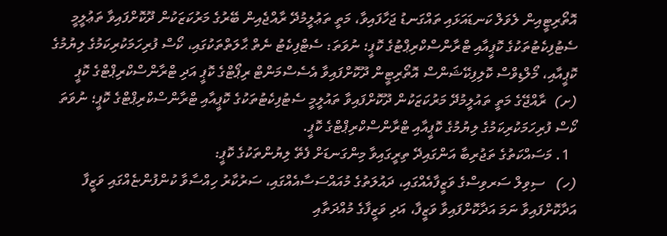އޮތޯރިޓީއިން ލެވަލް ކަނޑައަޅައި ތައްގަނޑު ޖަހާފައިވާ، މަތީ ތަޢުލީމުދޭ ރާއްޖެއިން ބޭރުގެ މަރުކަޒަކުން ދޫކޮށްފައިވާ ތަޢުލީމީ ސެޓުފިކެޓުތަކުގެ ކޮޕީއާއި ޓްރާންސްކްރިޕްޓުގެ ކޮޕީ؛ ނުވަތަ: ސެޓްފިކެޓު ނެތް ޙާލަތްތަކުގައި، ކޯސް ފުރިހަމަކުރިކަމުގެ ލިޔުމުގެ ކޮޕީއާއި، މޯލްޑިވްސް ކޮލިފިކޭޝަންސް އޮތޯރިޓީން ދޫކޮށްފައިވާ އެސެސްމަންޓް ރިޕޯޓްގެ ކޮޕީ އަދި ޓްރާންސްކްރިޕްޓްގެ ކޮޕީ
(ށ)  ރާއްޖޭގެ މަތީ ތައުލީމުދޭ މަރުކަޒަކުން ދޫކޮށްފައިވާ ތައުލީމީ ސެޓުފިކެޓުތަކުގެ ކޮޕީއާއި ޓްރާންސްކްރިޕްޓްގެ ކޮޕީ؛ ނުވަތަ ކޯސް ފުރިހަމަކުރިކަމުގެ ލިޔުމުގެ ކޮޕީއާއި ޓްރާންސްކްރިޕްޓްގެ ކޮޕީ.
  1. މަސައްކަތުގެ ތަޖުރިބާ އަންގައިދޭ ތިރީގައިވާ މިންގަނޑަށް ފެތޭ ލިޔުންތަކުގެ ކޮޕީ:
(ހ)   ސިވިލް ސަރވިސްގެ ވަޒީފާއެއްގައި، ދައުލަތުގެ މުއައްސަސާއެއްގައި، ސަރުކާރު ހިއްސާވާ ކުންފުންޏެއްގައި ވަޒީފާ އަދާކޮށްފައިވާ ނަމަ އަދާކޮށްފައިވާ ވަޒީފާ، އަދި ވަޒީފާގެ މުއްދަތާއި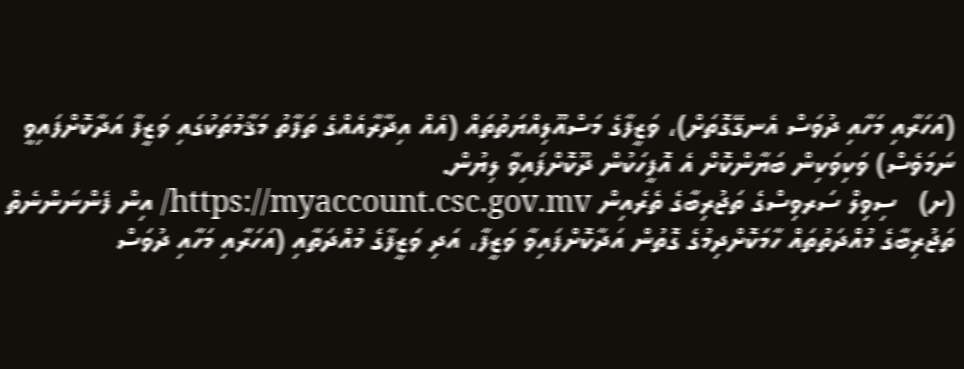(އަހަރާއި މަހާއި ދުވަސް އެނގޭގޮތަށް)، ވަޒީފާގެ މަސްއޫލިއްޔަތުތައް (އެއް އިދާރާއެއްގެ ތަފާތު މަޤާމުތަކުގައި ވަޒީފާ އަދާކޮށްފައިވީ ނަމަވެސް) ވަކިވަކިން ބަޔާންކޮށް އެ އޮފީހަކުން ދޫކޮށްފައިވާ ލިޔުން.
(ށ)   ސިވިލް ސަރވިސްގެ ތަޖުރިބާގެ ތެރެއިން https://myaccount.csc.gov.mv/ އިން ފެންނަންނެތް ތަޖުރިބާގެ މުއްދަތުތައް ހާމަކޮށްދިމުގެ ގޮތުން އަދާކޮށްފައިވާ ވަޒީފާ، އަދި ވަޒީފާގެ މުއްދަތާއި (އަހަރާއި މަހާއި ދުވަސް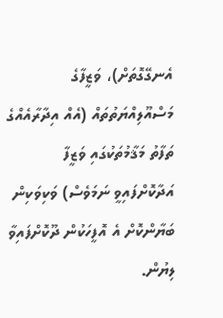އެނގޭގޮތަށް)، ވަޒީފާގެ މަސްއޫލިއްޔަތުތައް (އެއް އިދާރާއެއްގެ ތަފާތު މަޤާމުތަކުގައި ވަޒީފާ އަދާކޮށްފައިވީ ނަމަވެސް) ވަކިވަކިން ބަޔާންކޮށް އެ އޮފީހަކުން ދޫކޮށްފައިވާ ލިޔުން.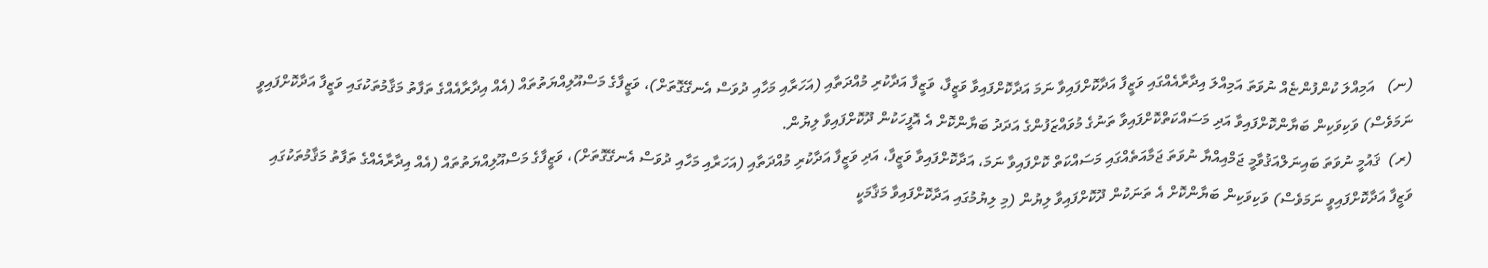(ނ)   އަމިއްލަ ކުންފުންޏެއް ނުވަތަ އަމިއްލަ އިދާރާއެއްގައި ވަޒީފާ އަދާކޮށްފައިވާ ނަމަ އަދާކޮށްފައިވާ ވަޒީފާ، ވަޒީފާ އަދާކުރި މުއްދަތާއި (އަހަރާއި މަހާއި ދުވަސް އެނގޭގޮތަށް)، ވަޒީފާގެ މަސްއޫލިއްޔަތުތައް (އެއް އިދާރާއެއްގެ ތަފާތު މަޤާމުތަކުގައި ވަޒީފާ އަދާކޮށްފައިވީ ނަމަވެސް) ވަކިވަކިން ބަޔާންކޮށްފައިވާ އަދި މަސައްކަތްކޮށްފައިވާ ތަނުގެ މުވައްޒަފުންގެ އަދަދު ބަޔާންކޮށް އެ އޮފީހަކުން ދޫކޮށްފައިވާ ލިޔުން.
(ރ)  ޤައުމީ ނުވަތަ ބައިނަލްއަޤުވާމީ ޖަމްއިއްޔާ ނުވަތަ ޖަމާއަތެއްގައި މަސައްކަތް ކޮށްފައިވާ ނަމަ، އަދާކޮށްފައިވާ ވަޒީފާ، އަދި ވަޒީފާ އަދާކުރި މުއްދަތާއި (އަހަރާއި މަހާއި ދުވަސް އެނގޭގޮތަށް)، ވަޒީފާގެ މަސްއޫލިއްޔަތުތައް (އެއް އިދާރާއެއްގެ ތަފާތު މަޤާމުތަކުގައި ވަޒީފާ އަދާކޮށްފައިވީ ނަމަވެސް) ވަކިވަކިން ބަޔާންކޮށް އެ ތަނަކުން ދޫކޮށްފައިވާ ލިޔުން (މި ލިޔުމުގައި އަދާކޮށްފައިވާ މަޤާމަކީ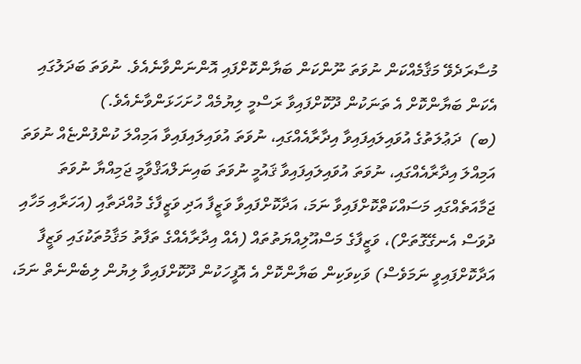މުސާރަދެވޭ މަޤާމެއްކަން ނުވަތަ ނޫންކަން ބަޔާންކޮށްފައި އޮންނަންވާނެއެވެ. ނުވަތަ ބަދަލުގައި އެކަން ބަޔާންކޮށް އެ ތަނަކުން ދޫކޮށްފައިވާ ރަސްމީ ލިޔުމެއް ހުށަހަޅަންވާނެއެވެ.)
(ބ)  ދަޢުލަތުގެ އުވައިލައިފައިވާ އިދާރާއެއްގައި، ނުވަތަ އުވައިލައިފައިވާ އަމިއްލަ ކުންފުންޏެއް ނުވަތަ އަމިއްލަ އިދާރާއެއްގައި، ނުވަތަ އުވައިލައިފައިވާ ޤައުމީ ނުވަތަ ބައިނަލްއަޤްވާމީ ޖަމިއްޔާ ނުވަތަ ޖަމާއަތެއްގައި މަސައްކަތްކޮށްފައިވާ ނަމަ، އަދާކޮށްފައިވާ ވަޒީފާ އަދި ވަޒީފާގެ މުއްދަތާއި (އަހަރާއި މަހާއި ދުވަސް އެނގޭގޮތަށް)، ވަޒީފާގެ މަސްއޫލިއްޔަތުތައް (އެއް އިދާރާއެއްގެ ތަފާތު މަޤާމުތަކުގައި ވަޒީފާ އަދާކޮށްފައިވީ ނަމަވެސް) ވަކިވަކިން ބަޔާންކޮށް އެ އޮފީހަކުން ދޫކޮށްފައިވާ ލިޔުން ލިބެންނެތް ނަމަ،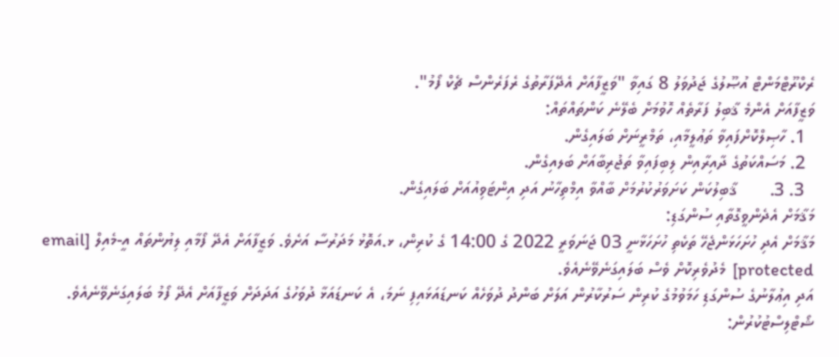ރެކްރޫޓްމަންޓް އުޞޫލުގެ ޖަދުވަލު 8 ގައިވާ "ވަޒީފާއަށް އެދޭފަރާތުގެ ރެފަރެންސް ޗެކް ފޯމު".
ވަޒީފާއަށް އެންމެ ޤާބިލު ފަރާތެއް ހޮވުމަށް ބެލޭނެ ކަންތައްތައް:
  1. ހާޞިލްކޮށްފައިވާ ތަޢުލީމާއި، ތަމްރީނަށް ބަލައިގެން.
  2. މަސައްކަތުގެ ދާއިރާއިން ލިބިފައިވާ ތަޖުރިބާއަށް ބަލއިގެން.
  3. 3.       ޤާބިލުކަން ކަށަވަރުކުރުމަށް ބާއްވާ އިމްތިހާނު އަދި އިންޓަވިއުއަށް ބަލައިގެން.
މަޤާމަށް އެދެންވީގޮތާއި ސުންގަޑި:
މަޤާމަށް އެދި ހުށަހަޅަންޖެހޭ ތަކެތި ހުށަހަޅާނީ 03 ޖަނަވަރީ 2022 ގެ 14:00 ގެ ކުރިން، ޅ.އަތޮޅު މަދަރުސާ އަށެވެ. ވަޒީފާއަށް އެދޭ ފޯމާއި ލިޔުންތައް އީ-މެއިލް [email protected]  މެދުވެރިކޮށް ވެސް ބަލައިގަނެވޭނެއެވެ.
އަދި އިޢުލާނުގެ ސުންގަޑި ހަމަވުމުގެ ކުރިން ސަރުކާރުން އަލަށް ބަންދު ދުވަހެއް ކަނޑައަޅައިފި ނަމަ، އެ ކަނޑައަޅާ ދުވަހުގެ އަދަދަށް ވަޒީފާއަށް އެދޭ ފޯމު ބަލައިގަނެވޭނެއެވެ.
ޝޯޓްލިސްޓުކުރުން: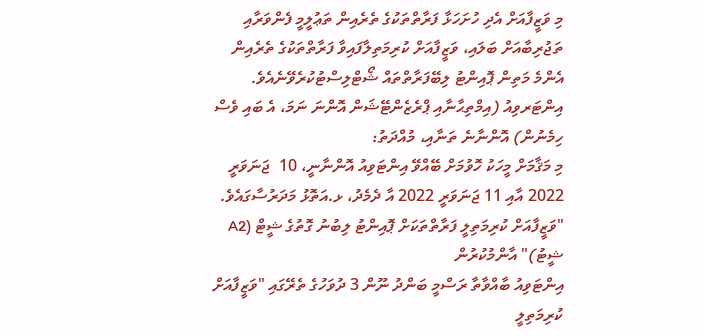މި ވަޒީފާއަށް އެދި ހުށަހަޅާ ފަރާތްތަކުގެ ތެރެއިން ތަޢުލީމީ ފެންވަރާއި ތަޖުރިބާއަށް ބަލައި، ވަޒީފާއަށް ކުރިމަތިލާފައިވާ ފަރާތްތަކުގެ ތެރެއިން އެންމެ މަތިން ޕޮއިންޓު ލިބޭފަރާތްތައް ޝޯޓްލިސްޓުކުރެވޭނެއެވެ.
އިންޓަރވިއު (އިމްތިޙާނާއި ޕްރެޒެންޓޭޝަން އޮންނަ ނަމަ، އެ ބައި ވެސް ހިމެނުން) އޮންނާނެ ތަނާއި، މުއްދަތު:
މި މަޤާމަށް މީހަކު ހޮވުމަށް ބޭއްވޭ އިންޓަވިއު އޮންނާނީ، 10  ޖަނަވަރީ 2022 އާއި 11 ޖަނަވަރީ 2022 އާ ދެމެދު، ޅ.އަތޮޅު މަދަރުސާގައެވެ.
"ވަޒީފާއަށް ކުރިމަތިލީ ފަރާތްތަކަށް ޕޮއިންޓު ލިބުނު ގޮތުގެ ޝީޓް (A2 ޝީޓު)" އާންމުކުރުން
އިންޓަވިއު ބާއްވާތާ ރަސްމީ ބަންދު ނޫން 3 ދުވަހުގެ ތެރޭގައި "ވަޒީފާއަށް ކުރިމަތިލީ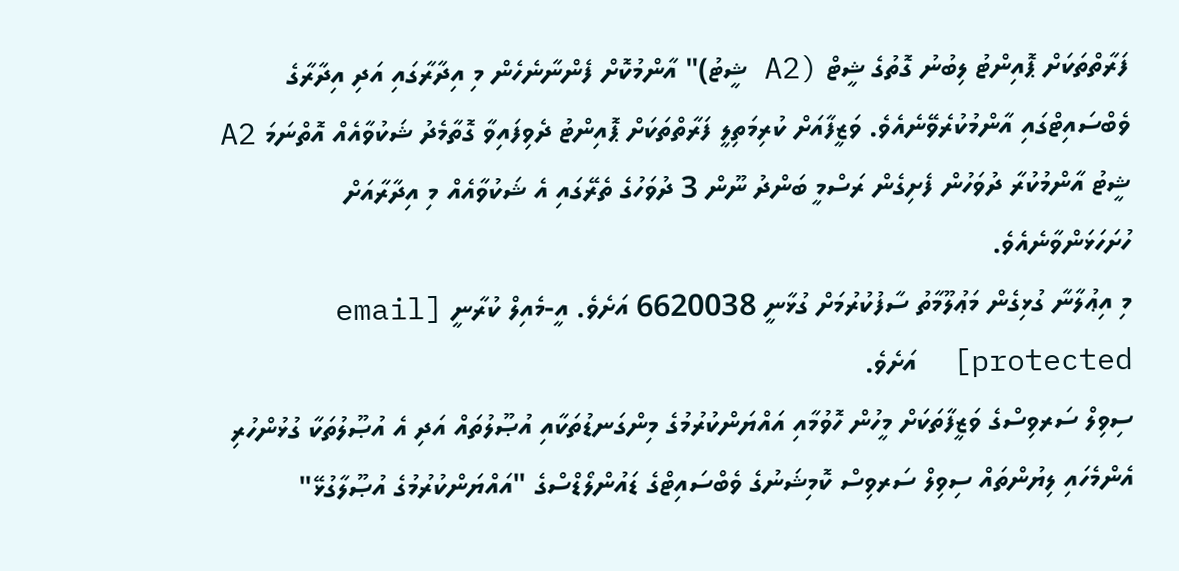ފަރާތްތަކަށް ޕޮއިންޓު ލިބުނު ގޮތުގެ ޝީޓް (A2 ޝީޓު)" އާންމުކޮށް ފެންނާނެހެން މި އިދާރާގައި އަދި އިދާރާގެ ވެބްސައިޓްގައި އާންމުކުރެވޭނެއެވެ. ވަޒީފާއަށް ކުރިމަތިލީ ފަރާތްތަކަށް ޕޮއިންޓު ދެވިފައިވާ ގޮތާމެދު ޝަކުވާއެއް އޮތްނަމަ A2 ޝީޓު އާންމުކުރާ ދުވަހުން ފެށިގެން ރަސްމީ ބަންދު ނޫން 3 ދުވަހުގެ ތެރޭގައި އެ ޝަކުވާއެއް މި އިދާރާއަށް ހުށަހަޅަންވާނެއެވެ.
މި އިޢުލާނާ ގުޅިގެން މަޢުލޫމާތު ސާފުކުރުމަށް ގުޅާނީ 6620038 އަށެވެ. އީ-މެއިލް ކުރާނީ [email protected]  އަށެވެ.
ސިވިލް ސަރވިސްގެ ވަޒީފާތަކަށް މީހުން ހޮވުމާއި އައްޔަންކުރުމުގެ މިންގަނޑުތަކާއި އުޞޫލުތައް އަދި އެ އުޞޫލުތަކާ ގުޅުންހުރި އެންމެހައި ލިޔުންތައް ސިވިލް ސަރވިސް ކޮމިޝަނުގެ ވެބްސައިޓްގެ ޑައުންލޯޑްސްގެ "އައްޔަންކުރުމުގެ އުޞޫލާގުޅޭ"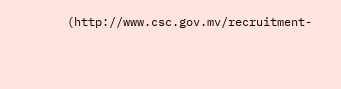(http://www.csc.gov.mv/recruitment-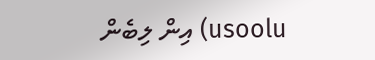usoolu) އިން ލިބެން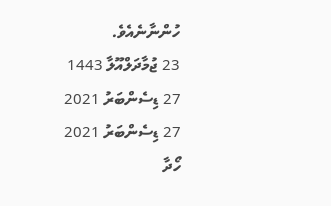ހުންނާނެއެވެ.
23 ޖުމާދަލްއޫލާ 1443
27 ޑިސެންބަރު 2021
27 ޑިސެންބަރު 2021
ހޯދާ